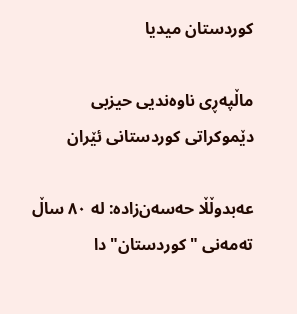کوردستان میدیا

ماڵپەڕی ناوەندیی حیزبی دێموکراتی کوردستانی ئێران

عەبدوڵڵا حەسەن‌زادە: لە ٨٠ ساڵ تەمەنی "کوردستان"دا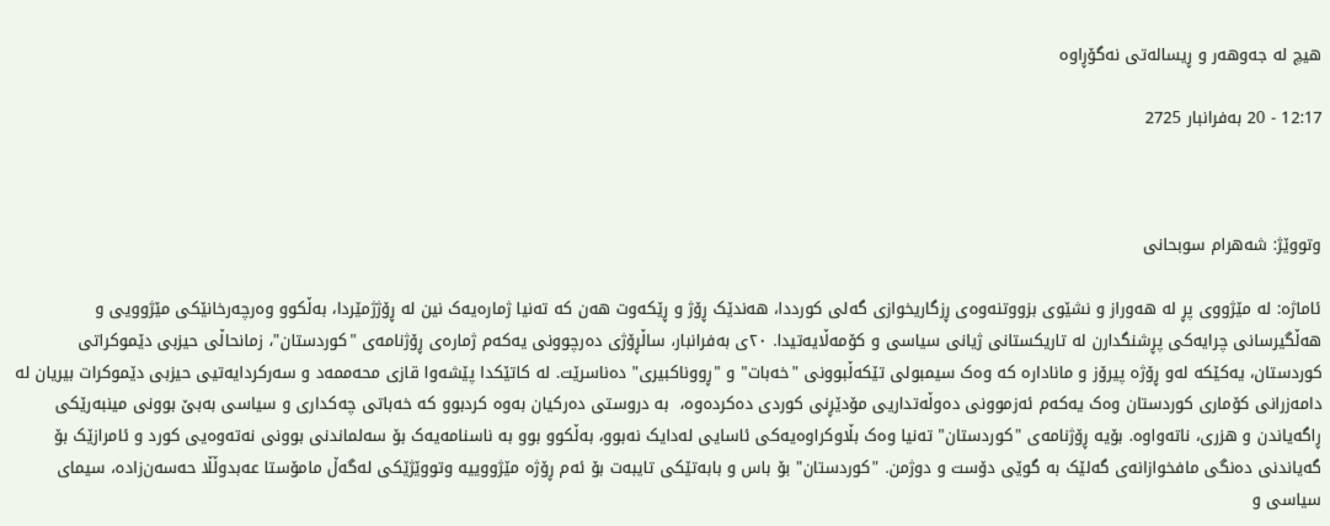هیچ لە جەوهەر و ڕیسالەتی نەگۆڕاوە

12:17 - 20 بەفرانبار 2725



وتووێژ: شەهرام سوبحانی

ئاماژە: لە مێژووی پڕ لە هەوراز و نشێوی بزووتنەوەی ڕزگاریخوازی گەلی کورددا، هەندێک ڕۆژ و ڕێکەوت هەن کە تەنیا ژمارەیەک نین لە ڕۆژژمێردا، بەڵکوو وەرچەرخانێکی مێژوویی و هەڵگیرسانی چرایەکی پڕشنگدارن لە تاریکستانی ژیانی سیاسی و کۆمەڵایەتیدا. ٢٠ی بەفرانبار، ساڵڕۆژی دەرچوونی یەکەم ژمارەی ڕۆژنامەی "کوردستان"، زمانحاڵی حیزبی دێموکراتی کوردستان، یەکێکە لەو ڕۆژە پیرۆز و مانادارە کە وەک سیمبولی تێکەڵبوونی "خەبات" و "ڕووناکبیری" دەناسرێت. لە کاتێکدا پێشەوا قازی محەممەد و سەرکردایەتیی حیزبی دێموکرات بیریان لە دامەزرانی کۆماری کوردستان وەک یەکەم ئەزموونی دەوڵەتداریی مۆدێڕنی کوردی دەکردەوە،  بە دروستی دەرکیان بەوە کردبوو کە خەباتی چەکداری و سیاسی بەبێ بوونی مینبەرێکی ڕاگەیاندن و هزری، ناتەواوە. بۆیە ڕۆژنامەی "کوردستان" تەنیا وەک بڵاوکراوەیەکی ئاسایی لەدایک نەبوو، بەڵکوو بوو بە ناسنامەیەک بۆ سەلماندنی بوونی نەتەوەیی کورد و ئامرازێک بۆ گەیاندنی دەنگی مافخوازانەی گەلێک بە گوێی دۆست و دوژمن. "کوردستان" بۆ باس و بابەتێکی تایبەت بۆ ئەم ڕۆژە مێژووییە وتووێژێکی لەگەڵ مامۆستا عەبدوڵڵا حەسەن‌زادە، سیمای سیاسی و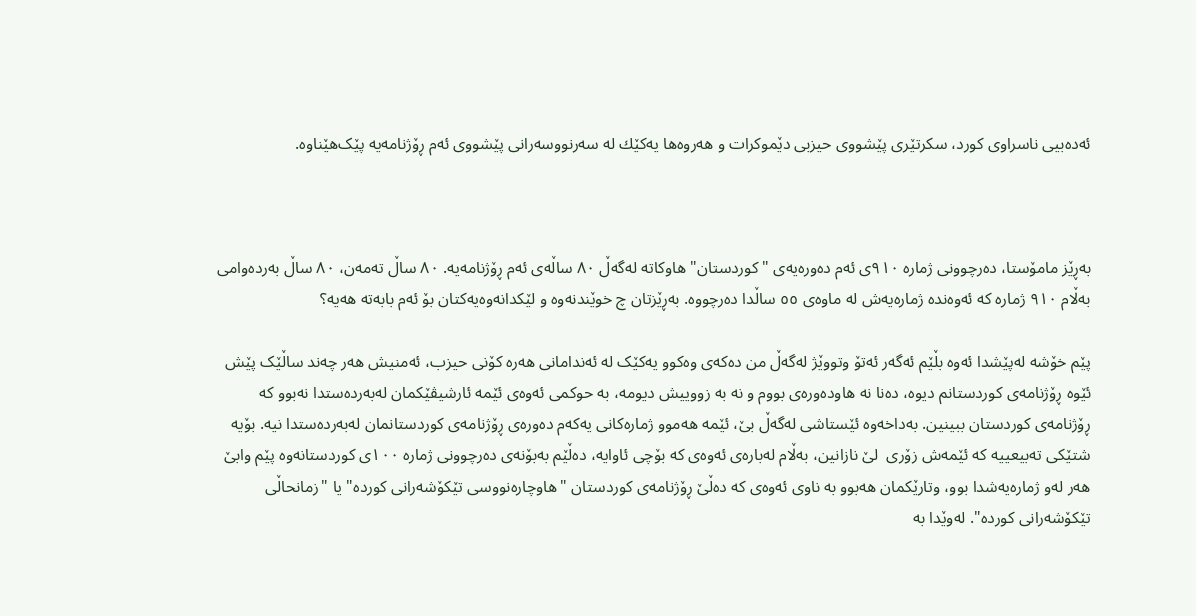ئەدەبیی ناسراوی کورد، سکرتێری پێشووی حیزبی دێموکرات و هەروەها یەکێك لە سەرنووسەرانی پێشووی ئەم ڕۆژنامەیە پێک‌‌هێناوە.



بەڕێز مامۆستا، دەرچوونی ژمارە ٩١٠ی ئەم دەورەیەی "کوردستان" هاوکاتە لەگەڵ ٨٠ ساڵەی ئەم ڕۆژنامەیە. ٨٠ ساڵ تەمەن، ٨٠ ساڵ بەردەوامی بەڵام ٩١٠ ژمارە کە ئەوەندە ژمارەیەش لە ماوەی ٥٥ ساڵدا دەرچووە. بەڕێزتان چ خوێندنەوە و لێکدانەوەیەکتان بۆ ئەم بابەتە هەیە؟

پێم خۆشە لەپێشدا ئەوە بڵێم ئەگەر ئەتۆ وتووێژ لەگەڵ من دەکەی وەکوو یەکێک لە ئەندامانی هەرە کۆنی حیزب، ئەمنیش هەر چەند ساڵێک پێش ئێوە ڕۆژنامەی کوردستانم دیوە، دەنا نە هاودەورەی بووم و نە بە زووییش دیومە، بە حوکمی ئەوەی ئێمە ئارشیڤێکمان لەبەردەستدا نەبوو کە ڕۆژنامەی کوردستان ببینین. بەداخەوە ئێستاشی لەگەڵ بێ، ئێمە هەموو ژمارەکانی یەکەم دەورەی ڕۆژنامەی کوردستانمان لەبەردەستدا نیە. بۆیە شتێکی تەبیعییە کە ئێمەش زۆری  لێ نازانین، بەڵام لەبارەی ئەوەی کە بۆچی ئاوایە، دەڵێم بەبۆنەی دەرچوونی ژمارە ١٠٠ی کوردستانەوە پێم وابێ هەر لەو ژمارەیەشدا بوو، وتارێکمان هەبوو بە ناوی ئەوەی کە دەڵێ ڕۆژنامەی کوردستان "هاوچارەنووسی تێکۆشەرانی کوردە" یا "زمانحاڵی تێکۆشەرانی کوردە". لەوێدا بە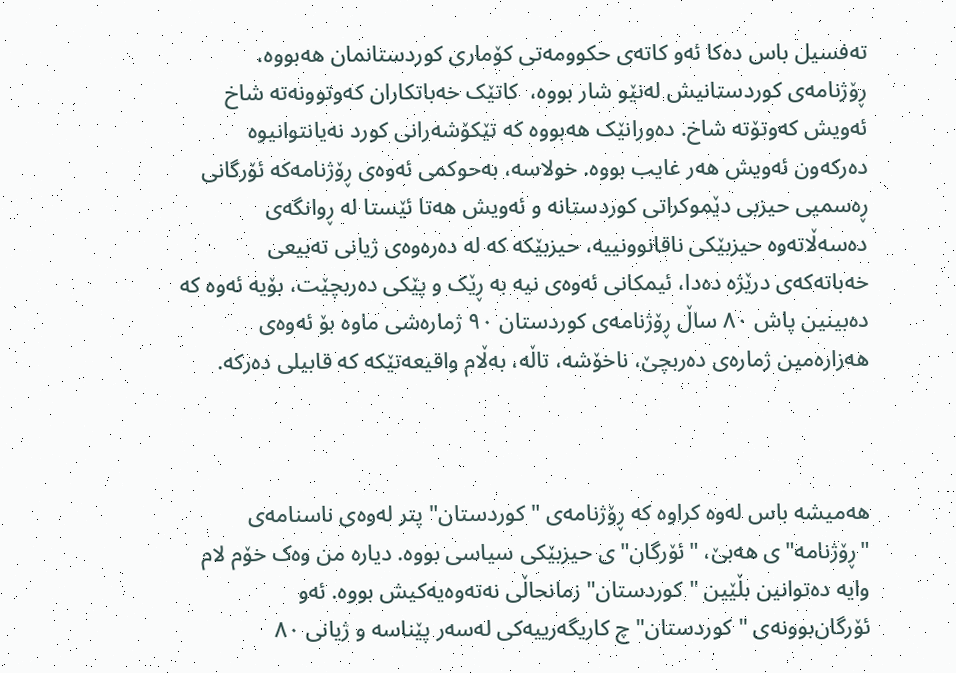تەفسیل باس دەکا ئەو کاتەی حکوومەتی کۆماری کوردستانمان هەبووە، ڕۆژنامەی کوردستانیش لەنێو شار بووە،  کاتێک خەباتکاران کەوتوونەتە شاخ ئەویش کەوتۆتە شاخ. دەورانێک هەبووە کە تێکۆشەرانی کورد نەیانتوانیوە دەرکەون ئەویش هەر غایب بووە. خولاسە، بەحوکمی ئەوەی ڕۆژنامەکە ئۆرگانی ڕەسمیی حیزبی دێموکراتی کوردستانە و ئەویش هەتا ئێستا لە ڕوانگەی دەسەڵاتەوە حیزبێكی ناقانوونییە، حیزبێکە کە لە دەرەوەی ژیانی تەبیعی خەباتەکەی درێژە دەدا، ئیمکانی ئەوەی نیە بە ڕێک و پێکی دەربچێت، بۆیە ئەوە کە دەبینین پاش ٨٠ ساڵ ڕۆژنامەی کوردستان ٩٠ ژمارەشی ماوە بۆ ئەوەی هەزارەمین ژمارەی دەربچێ، ناخۆشە، تاڵە، بەڵام واقیعەتێکە کە قابیلی دەرکە.



هەمیشە باس لەوە کراوە کە ڕۆژنامەی "کوردستان" پتر لەوەی ناسنامەی "ڕۆژنامە"ی هەبێ، "ئۆرگان"ی حیزبێکی سیاسی بووە. دیارە من وەک خۆم لام‌ وایە دەتوانین بڵێین "کوردستان" زمانحاڵی نەتەوەیەکیش بووە. ئەو ئۆرگان‌بوونەی "کوردستان" چ کاریگەرییەکی لەسەر پێناسە و ژیانی ٨٠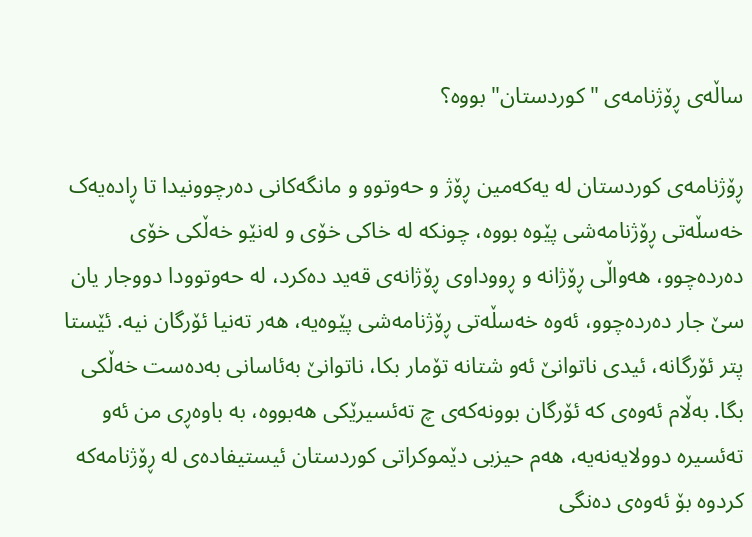ساڵەی ڕۆژنامەی "کوردستان" بووە؟

ڕۆژنامەی کوردستان لە یەکەمین ڕۆژ و حەوتوو و مانگەکانی دەرچوونیدا تا ڕادەیەک خەسڵەتی ڕۆژنامەشی پێوە بووە، چونکە لە خاکی خۆی و لەنێو خەڵكی خۆی دەردەچوو، هەواڵی ڕۆژانە و ڕووداوی ڕۆژانەی قەید دەکرد، لە حەوتوودا دووجار یان سێ جار دەردەچوو، ئەوە خەسڵەتی ڕۆژنامەشی پێوەیە، هەر تەنیا ئۆرگان نیە. ئێستا پتر ئۆرگانە، ئیدی ناتوانێ ئەو شتانە تۆمار بکا، ناتوانێ بەئاسانی بەدەست خەڵکی بگا. بەڵام ئەوەی کە ئۆرگان بوونەکەی چ تەئسیرێکی هەبووە، بە باوەڕی من ئەو تەئسیرە دوولایەنەیە، هەم حیزبی دێموکراتی کوردستان ئیستیفادەی لە ڕۆژنامەکە کردوە بۆ ئەوەی دەنگی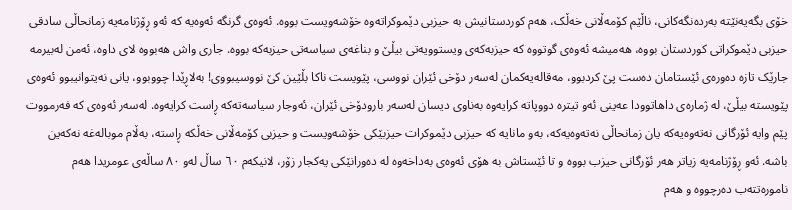خۆی بگەیەنێتە بەردەنگەکانی، ناڵێم کۆمەڵانی خەڵک، هەم کوردستانیش بە حیزبی دێموکراتەوە خۆشەویست بووە. ئەوەی گرنگە ئەوەیە کە ئەو ڕۆژنامەیە زمانحاڵی سادقی حیزبی دێموکراتی کوردستان بووە، هەمیشە ئەوەی گوتووە کە حیزبەکەی ویستوویەتی بیڵێ و بناغەی سیاسەتی حیزبەکە بووە. جاری واش هەبووە لای داوە، ئەمن لەبیرمە جارێک تازە دەورەی ئێستامان دەست پێ کردبوو، مەقالەیەکمان لەسەر دۆخی ئێران نووسی، پێویست ناکا بڵێین کێ نووسیبووی! بەلاڕێدا چووبوو، یانی نەیتوانیبوو ئەوەی پێویستە بیڵێ، لە ژمارەی داهاتوودا عەینی ئەو تیترە دووپاتە کرایەوە بەناوی دیسان لەسەر بارودۆخی ئێران، ئەوجار سیاسەتەکە ڕاست کرایەوە. لەسەر ئەوەی کە فەرمووت پێم وایە ئۆرگانی نەتەوەیەکە یان زمانحاڵی نەتەوەیەکە، بەو مانایە کە حیزبی دێموکرات حیزبێکی خۆشەویست و حیزبی کۆمەڵانی خەڵکە ڕاستە، بەڵام موبالەغە نەکەین باشە. ئەو ڕۆژنامەیە زیاتر هەر ئۆرگانی حیزب بووە و تا ئێستاش بە هۆی ئەوەی بەداخەوە لە دەورانێکی یەکجار زۆر، لانیکەم ٦٠ ساڵ لەو ٨٠ ساڵەی عومریدا هەم نامورەتتەب دەرچووە و هەم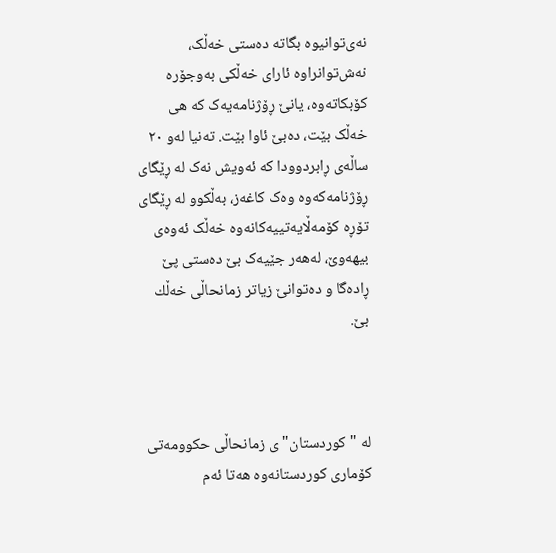نەی‌توانیوە بگاتە دەستی خەڵک، نەش‌توانراوە ئارای خەڵکی بەوجۆرە کۆبکاتەوە، یانێ ڕۆژنامەیەک کە هی خەڵک بێت، دەبێ ئاوا بێت. تەنیا لەو ٢٠ ساڵەی ڕابردوودا کە ئەویش نەک لە ڕێگای ڕۆژنامەکەوە وەک کاغەز، بەڵکوو لە ڕێگای تۆڕە کۆمەڵایەتییەکانەوە خەڵک ئەوەی بیهەوێ، لەهەر جێیەک بێ دەستی پێ ڕادەگا و دەتوانێ زیاتر زمانحاڵی خەڵك بێ.



لە "کوردستان"ی زمانحاڵی حکوومەتی کۆماری کوردستانەوە هەتا ئەم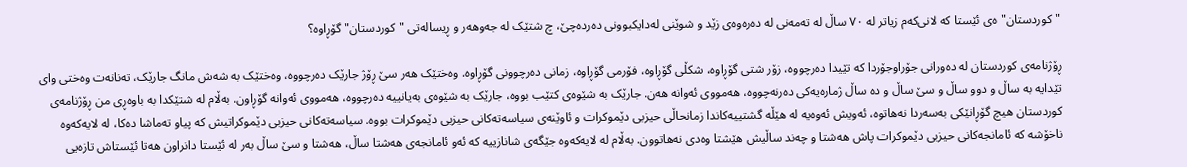"کوردستان"ەی ئێستا کە لانی‌کەم زیاتر لە ٧٠ ساڵ لە تەمەنی لە دەرەوەی زێد و شوێنی لەدایکبوونی دەردەچێ، چ شتێک لە جەوهەر و ڕیسالەتی "کوردستان" گۆڕاوە؟

ڕۆژنامەی کوردستان لە دەورانی جۆراوجۆردا کە تێیدا دەرچووە، زۆر شتی گۆڕاوە، شکڵی گۆڕاوە، فۆرمی گۆڕاوە، زمانی دەرچوونی گۆڕاوە. وەختێک هەر سێ ڕۆژ جارێک دەرچووە، وەختێک بە شەش مانگ جارێک، تەنانەت وەختی وای تێدایە بە ساڵ و دوو ساڵ و سێ ساڵ و دە ساڵ ژمارەیەکی دەرنەچووە، هەمووی ئەوانە هەن. جارێک بە شێوەی کتێب بووە، جارێک بە شێوەی بەیانییە دەرچووە، هەمووی ئەوانە گۆڕاون. بەڵام لە شتێکدا بە باوەڕی من ڕۆژنامەی کوردستان هیچ گۆڕانێکی بەسەردا نەهاتوە، ئەویش ئەوەیە لە هێڵە گشتییەکاندا زمانحاڵی حیزبی دێموکرات و ئاوێنەی سیاسەتەکانی حیزبی دێموکرات بووە. سیاسەتەکانی حیزبی دێموکراتیش کە پیاو تەماشا دەکا، لە لایەکەوە ناخۆشە کە ئامانجەکانی حیزبی دێموکرات پاش هەشتا و چەند ساڵیش هێشتا وەدی نەهاتوون. بەڵام لە لایەکەوە جێگەی شانازییە کە ئەو ئامانجەی هەشتا ساڵ، هەشتا و سێ ساڵ بەر لە ئێستا دانراون هەتا ئێستاش تازەیی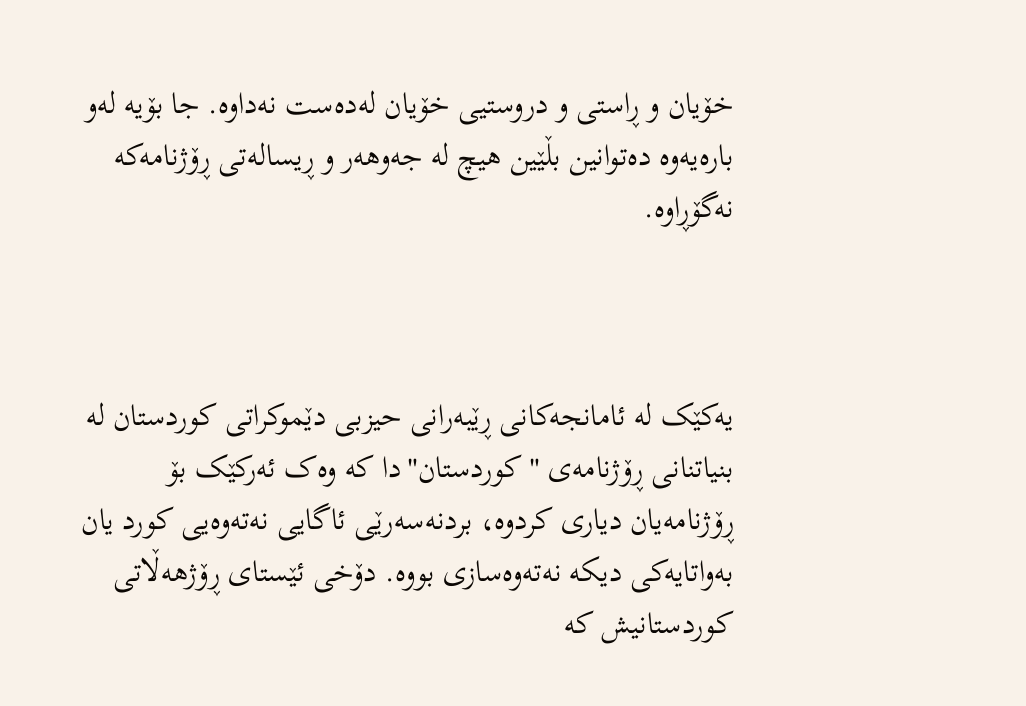خۆیان و ڕاستی و دروستیی خۆیان لەدەست نەداوە. جا بۆیە لەو بارەیەوە دەتوانین بڵێین هیچ لە جەوهەر و ڕیسالەتی ڕۆژنامەکە نەگۆڕاوە.



یەکێک لە ئامانجەکانی ڕێبەرانی حیزبی دێموکراتی کوردستان لە بنیاتنانی ڕۆژنامەی "کوردستان"دا کە وەک ئەرکێک بۆ ڕۆژنامەیان دیاری کردوە، بردنەسەرێی ئاگایی نەتەوەیی کورد یان بەواتایەکی دیکە نەتەوەسازی بووە. دۆخی ئێستای ڕۆژهەڵاتی کوردستانیش کە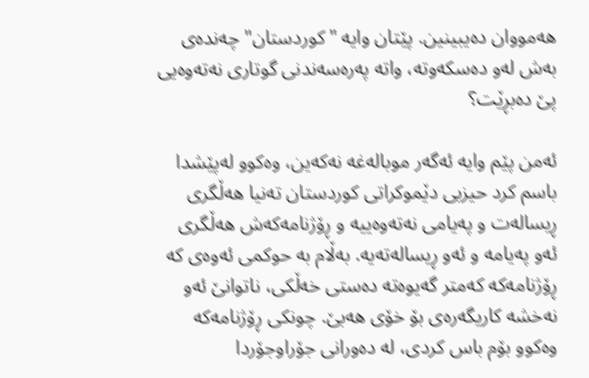هەمووان دەیبینین. پێتان وایە "کوردستان" چەندەی بەش لەو دەسکەوتە، واتە پەرەسەندنی گوتاری نەتەوەیی پێ دەبڕێت؟

ئەمن پێم وایە ئەگەر موبالەغە نەکەین، وەکوو لەپێشدا باسم کرد حیزبی دێموکراتی کوردستان تەنیا هەڵگری ڕیسالەت و پەیامی نەتەوەییە و ڕۆژنامەکەش هەڵگری ئەو پەیامە و ئەو ڕیسالەتەیە. بەڵام بە حوکمی ئەوەی کە ڕۆژنامەکە کەمتر گەیوەتە دەستی خەڵکی، ناتوانێ ئەو نەخشە کاریگەرەی بۆ خۆی هەبێ. چونکی ڕۆژنامەکە وەکوو بۆم باس کردی، لە دەورانی جۆراوجۆردا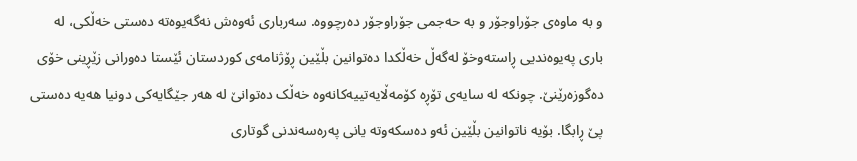و بە ماوەی جۆراوجۆر و بە حەجمی جۆراوجۆر دەرچووە. سەرباری ئەوەش نەگەیوەتە دەستی خەڵکی، لە باری پەیوەندیی ڕاستەوخۆ لەگەڵ خەڵکدا دەتوانین بڵێین ڕۆژنامەی کوردستان ئێستا دەورانی زێڕینی خۆی دەگوزەرێنێ. چونکە لە سایەی تۆڕە کۆمەڵایەتییەکانەوە خەڵک دەتوانێ لە هەر جێگایەکی دونیا هەیە دەستی پێ ڕابگا. بۆیە ناتوانین بڵێین ئەو دەسکەوتە یانی پەرەسەندنی گوتاری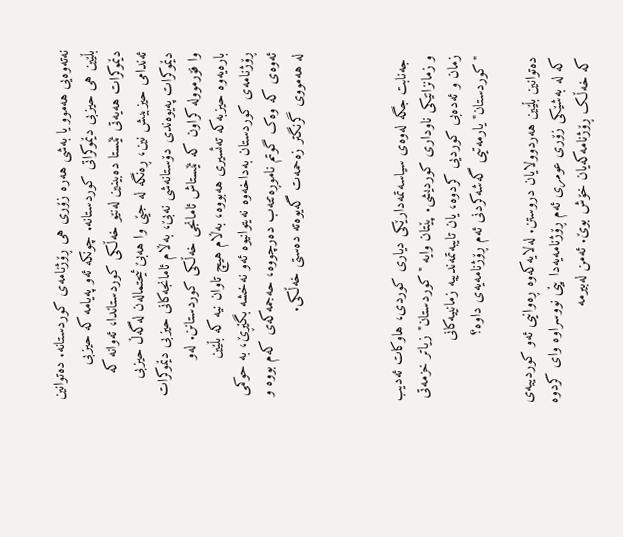نەتەوەیی هەموو یا بەشی هەرە زۆری هی ڕۆژنامەی کوردستانە. دەتوانین بڵێین هی حیزبی دێموکراتی کوردستانە. چونکە ئەو پەیامە کە حیزبی دێموکرات هەیەتی ئێستا دەبینین لەنێو خەڵکی کوردستاندا، ئەوانە کە ئەندامی حیزبیش نین، ڕەنگە لە جێی وا هەبێ ئیحتمالەن لەگەڵ حیزبی دێموکرات پەیوەندی دۆستانەشی نەبێ، بەڵام ئامانجەکانی حیزبی دێموکرات وا فۆرموولە کراون کە ئێستاش ئامانجی خەڵکی کوردستانن. لەو بارەیەوە حیزبەکە تەئسیری هەبووە، بەڵام هیچ تاوان نیە کە بڵێین ڕۆژنامەی کوردستان بەداخەوە نەیتوانیوە ئەو نەخشە بگێڕێ، بە حوکمی ئەوەی کە وەک گوتم ناموڕەتتەب دەرچووە، حەجمەکەی کەم بووە و لە هەمووی گرنگتر زەحمەت گەیوەتە دەستی خەڵکی.



 جەنابت جگە لەوەی سیاسەتمەدارێکی دیاری کوردی، هاوکات ئەدیب و زمانزانێکی ناوداری کوردیشی. پێتان وایە "کوردستان" زیاتر خزمەتی زمان و ئەدەبی کوردیی کردوە، یان تایبەتمەندییە زمانییەکانی "کوردستان" یارمەتیی گەشەکردنی ئەم ڕۆژنامەیەی داوە؟

دەتوانین بڵێین هەردوولایان دروستن. لەلایەکەوە ڕەوانیی ئەو کوردییەی کە لە بەشێکی زۆری عومری ئەم ڕۆژنامەیەدا پێی نووسراوە وای کردوە کە خەڵک ڕۆژنامەکەیان خۆش بوێ. ئەمن لەبیرمە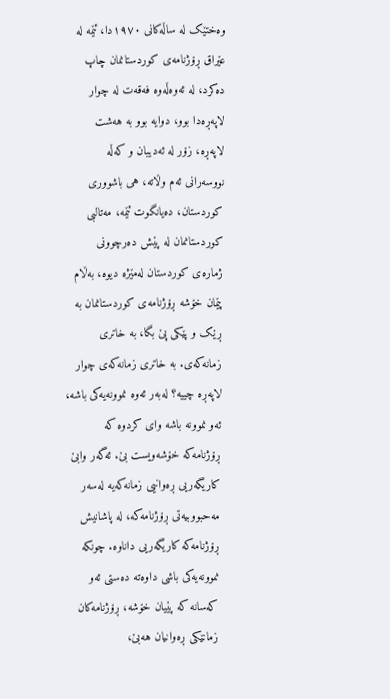وەختێک لە ساڵەکانی ١٩٧٠دا، ئێمە لە عێراق ڕۆژنامەی کوردستانمان چاپ دەکرد، لە ئەوەڵەوە فەقەت لە چوار لاپەڕەدا بوو، دوایە بوو بە هەشت لاپەڕە، زۆر لە ئەدیبان و کەڵە نووسەرانی ئەم وڵاتە، هی باشووری کوردستان، دەیانگوت ئێمە، مەتالبی کوردستانمان لە پێش دەرچوونی ژمارەی کوردستان لەمێژە دیوە، بەڵام پێمان خۆشە ڕۆژنامەی کوردستانمان بە ڕێک و پێکی پێ بگا، بە خاتری زمانەکەی. بە خاتری زمانەکەی چوار لاپەڕە چییە؟ لەبەر ئەوە نموونەیەکی باشە، ئەو نموونە باشە وای کردوە کە ڕۆژنامەکە خۆشەویست بێ. ئەگەر وابێ کاریگەریی ڕەوانیی زمانەکەیە لەسەر مەحبووبیەتی ڕۆژنامەکە، لە پاشانیش ڕۆژنامەکە کاریگەریی داناوە. چونکە نموونەیەکی باشی داوەتە دەستی ئەو کەسانە کە پێیان خۆشە، ڕۆژنامەکان زمانێكی ڕەوانیان هەبێ،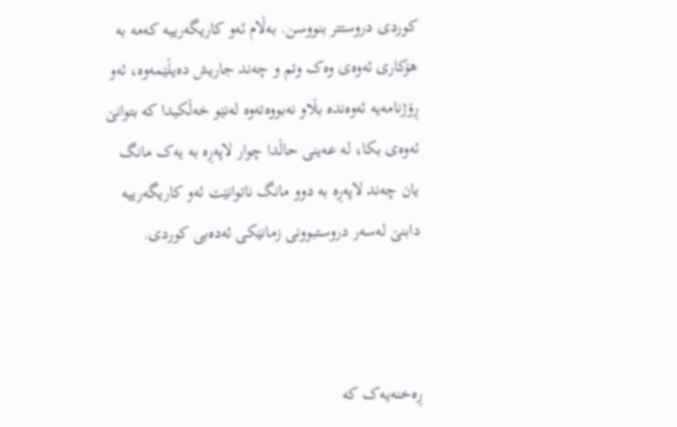کوردی دروستتر بنووسن. بەڵام ئەو کاریگەرییە کەمە بە هۆکاری ئەوەی وەک وتم و چەند جاریش دەیڵێمەوە، ئەو ڕۆژنامەیە ئەوەندە بڵاو نەبووەتەوە لەنێو خەڵکیدا کە بتوانێ ئەوەی بکا، لە عەینی حاڵدا چوار لاپەڕە بە یەک مانگ یان چەند لاپەڕە بە دوو مانگ ناتوانێت ئەو کاریگەرییە دابنێ لەسەر دروستبوونی زمانێکی ئەدەبی کوردی.



ڕەخنەیەک کە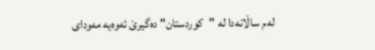لەم ساڵانەدا لە "کوردستان" دەگیرێ ئەوەیە مەودای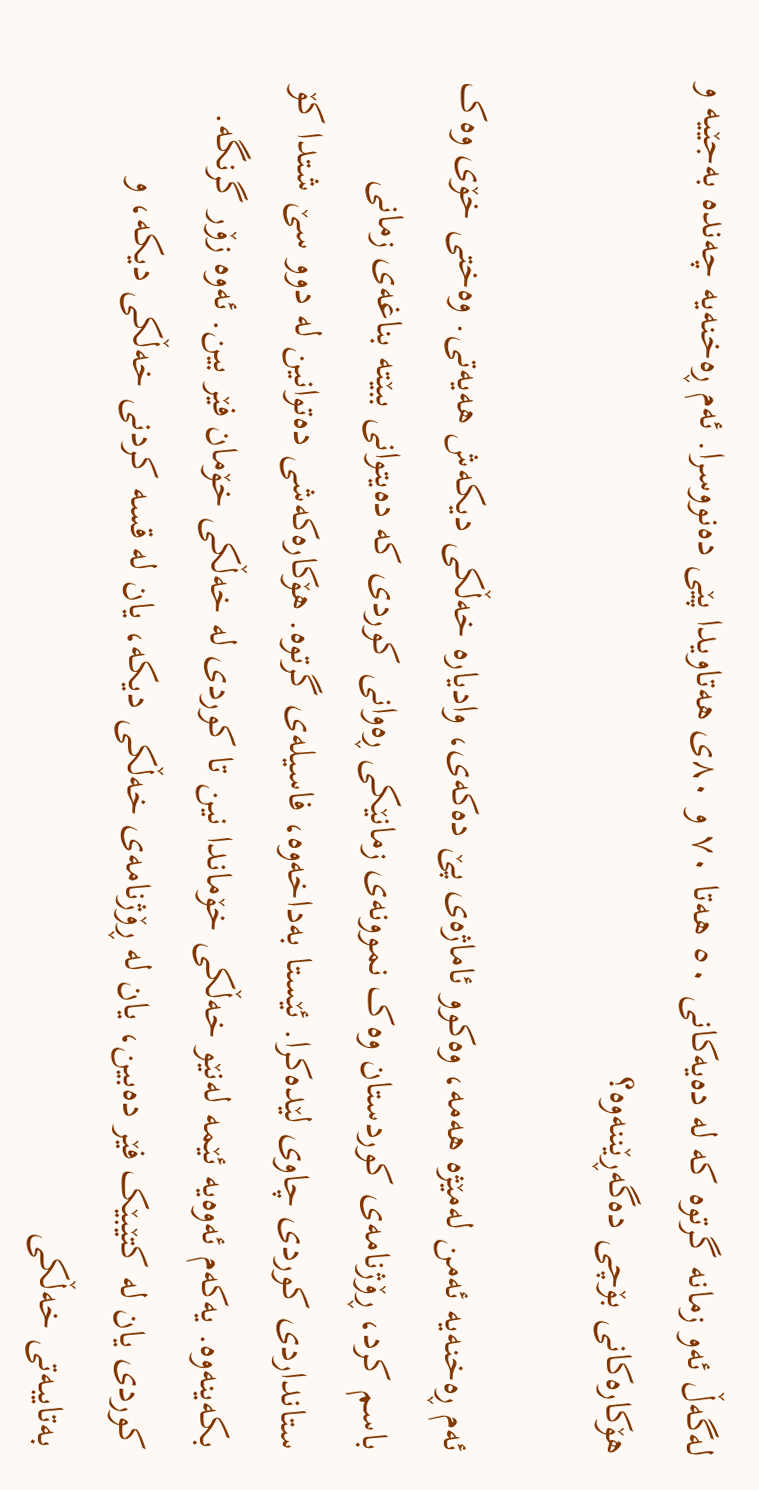لەگەڵ ئەو زمانە گرتوە کە لە دەیەکانی ٥٠ هەتا ٧٠ و ٨٠ی هەتاویدا پێی دەنووسرا. ئەم ڕەخنەیە چەندە بەجێیە و هۆکارەکانی بۆچی دەگەڕێننەوە؟

ئەم ڕەخنەیە ئەمن لەمێژە هەمە، وەکوو ئاماژەی پێ دەکەی، وادیارە خەڵکی دیکەش هەیەتی. وەختی خۆی وەک باسم کرد، ڕۆژنامەی کوردستان وەک نموونەی زمانێکی ڕەوانی کوردی کە دەیتوانی ببێتە بناغەی زمانی ستانداردی کوردی چاوی لێدەکرا. ئێستا بەداخەوە، فاسیلەی گرتوە. هۆکارەکەشی دەتوانین لە دوو سێ شتدا کۆ بکەینەوە. یەکەم ئەوەیە ئێمە لەنێو خەڵکی خۆماندا نین تا کوردی لە خەڵکی خۆمان فێر بین. ئەوە زۆر گرنگە. کوردی یان لە کتێبێک فێر دەبین، یان لە ڕۆژنامەی خەڵکی دیکە، یان لە قسە کردنی خەڵکی دیکە، و بەتایبەتی خەڵکی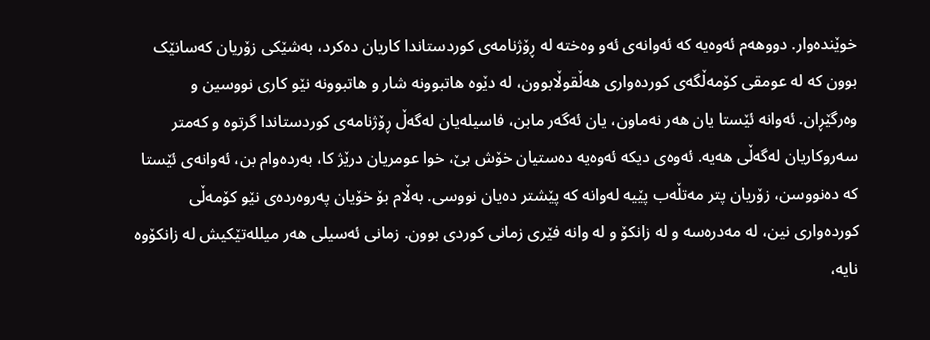خوێندەوار. دووهەم ئەوەیە کە ئەوانەی ئەو وەختە لە ڕۆژنامەی کوردستاندا کاریان دەکرد، بەشێکی زۆریان کەسانێک بوون کە لە عومقی کۆمەڵگەی کوردەواری هەڵقوڵابوون، لە دێوە هاتبوونە شار و هاتبوونە نێو کاری نووسین و وەرگێڕان. ئەوانە ئێستا یان هەر نەماون، یان ئەگەر مابن، فاسیلەیان لەگەڵ ڕۆژنامەی کوردستاندا گرتوە و کەمتر سەروکاریان لەگەڵی هەیە. ئەوەی دیکە ئەوەیە دەستیان خۆش بێ، خوا عومریان درێژ کا، بەردەوام بن، ئەوانەی ئێستا کە دەنووسن، زۆریان پتر مەتڵەب پێیە لەوانە کە پێشتر دەیان نووسی. بەڵام بۆ خۆیان پەروەردەی نێو کۆمەڵی کوردەواری نین، لە مەدرەسە و لە زانکۆ و لە وانە فێری زمانی کوردی بوون. زمانی ئەسیلی هەر میللەتێکیش لە زانکۆوە نایە،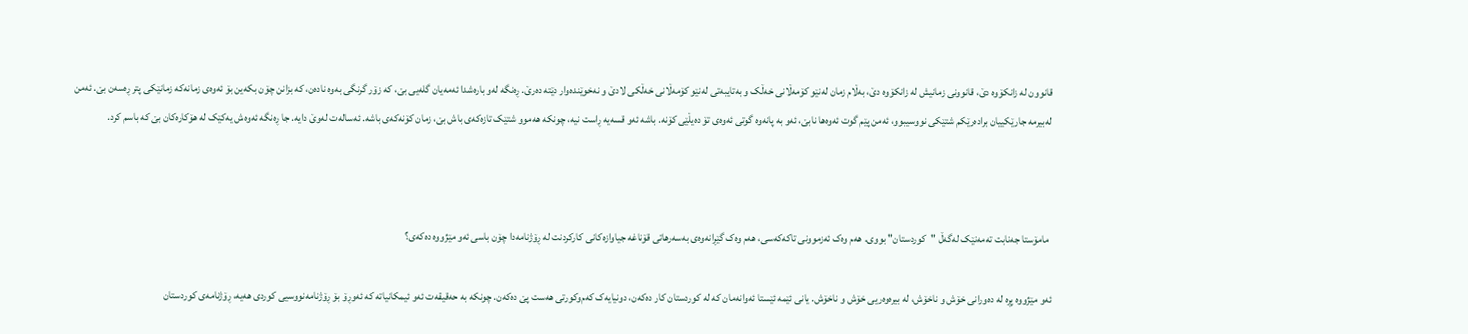قانوون لە زانکۆوە دێ، قانوونی زمانیش لە زانکۆوە دێ، بەڵام زمان لەنێو کۆمەڵانی خەڵک و بەتایبەتی لەنێو کۆمەڵانی خەڵکی لادێ و نەخوێندەوار دێتە دەرێ. ڕەنگە لەو بارەشدا ئەمەیان گلەیی بێ، کە زۆر گرنگی بەوە نادەن، کە بزانن چۆن بکەین بۆ ئەوەی زمانەکە زمانێکی پتر ڕەسەن بێ. ئەمن لەبیرمە جارێکییان برادەرێکم شتێکی نووسیبوو، ئەمن پێم گوت ئەوەها نابێ، ئەو بە پانەوە گوتی ئەوەی تۆ دەیڵێی کۆنە. باشە ئەو قسەیە ڕاست نیە، چونکە هەموو شتێک تازەکەی باش بێ، زمان کۆنەکەی باشە. ئەسالەت لەوێ دایە. جا ڕەنگە ئەوەش یەکێک لە هۆکارەکان بێ کە باسم کرد.



 مامۆستا جەنابت تەمەنێک لەگەڵ "کوردستان" بووی. هەم وەک ئەزموونی تاکەکەسی، هەم وەک گێڕانەوەی بەسەرهاتی قۆناغە جیاوازەکانی کارکردنت لە ڕۆژنامەدا چۆن باسی ئەو مێژووە دەکەی؟

ئەو مێژووە پڕە لە دەورانی خۆش و ناخۆش، لە بیرەوەریی خۆش و ناخۆش. یانی ئێمە ئێستا ئەوانەمان کە لە کوردستان کار دەکەن، دونیایەک کەم‌وکورتی هەست پێ دەکەن. چونکە بە حەقیقەت ئەو ئیمکانیاتە کە ئەوڕۆ بۆ ڕۆژنامەنووسیی کوردی هەیە، ڕۆژنامەی کوردستان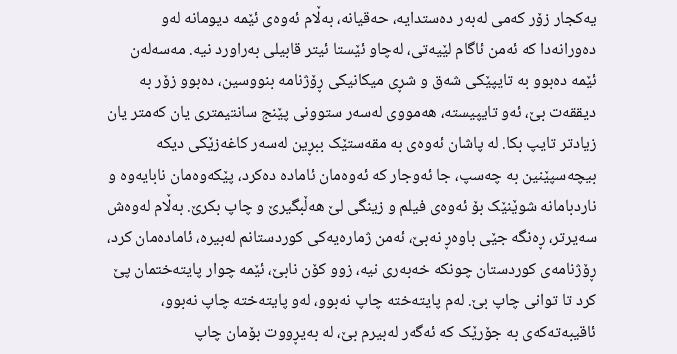یەکجار زۆر کەمی لەبەر دەستدایە، حەقیانە، بەڵام ئەوەی ئێمە دیومانە لەو دەورانەدا کە ئەمن ئاگام لێیەتی، لەچاو ئێستا ئیتر قابیلی بەراورد نیە. مەسەلەن ئێمە دەبوو بە تایپێکی شەق و شڕی میکانیکی ڕۆژنامە بنووسین، دەبوو زۆر بە دیققەت بێ، ئەو تایپیستە، هەمووی لەسەر ستوونی پێنج سانتیمتری یان کەمتر یان زیادتر تایپ بکا. لە پاشان ئەوەی بە مقەستێک ببڕین لەسەر کاغەزێکی دیکە بیچەسپێنین بە چەسپ، جا ئەوجار کە ئەوەمان ئامادە دەکرد، پێکەوەمان نابایەوە و ناردبامانە شوێنێک بۆ ئەوەی فیلم و زینگی لێ هەڵبگیرێ و چاپ بکرێ. بەڵام لەوەش سەیرتر، ڕەنگە جێی باوەڕ نەبێ، ئەمن ژمارەیەکی کوردستانم لەبیرە، ئامادەمان کرد، ڕۆژنامەی کوردستان چونکە خەبەری نیە، زوو کۆن نابێ، ئێمە چوار پایتەختمان پێ کرد تا توانی چاپ بێ. لەم پایتەختە چاپ نەبوو، لەو پایتەختە چاپ نەبوو، ئاقیبەتەکەی بە جۆرێک کە ئەگەر لەبیرم بێ، لە بەیڕووت بۆمان چاپ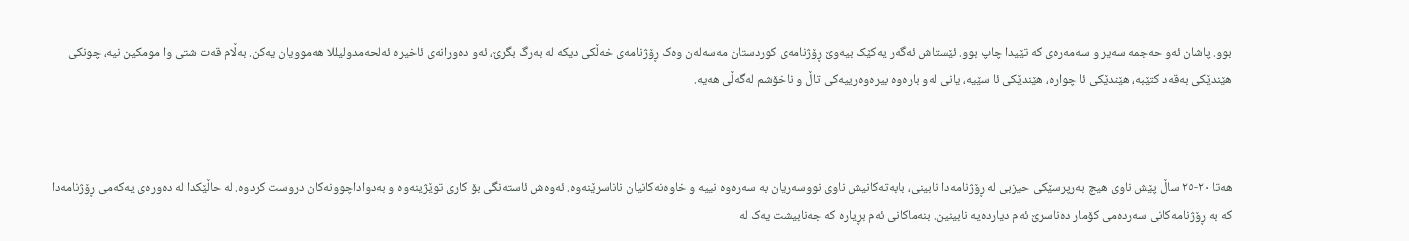بوو. پاشان ئەو حەجمە سەیر و سەمەرەی کە تێیدا چاپ بوو. ئێستاش ئەگەر یەکێک بیەوێ ڕۆژنامەی کوردستان مەسەلەن وەک ڕۆژنامەی خەڵکی دیکە لە بەرگ بگرێ، ئەو دەورانەی ئاخیرە ئەلحەمدولیللا هەموویان یەکن. بەڵام قەت شتی وا مومکین نیە، چونکی هێندێکی بەقەد کتێبە، هێندێکی ئا چوارە، هێندێکی ئا سێیە، یانی لەو بارەوە بیرەوەرییەکی تاڵ و ناخۆشم لەگەڵی هەیە.



هەتا ٢٠-٢٥ ساڵ پێش ناوی هیچ بەرپرسێکی حیزبی لە ڕۆژنامەدا نابینی، بابەتەکانیش ناوی نووسەریان بە سەرەوە نییە و خاوەنەکانیان ناناسرێنەوە. ئەوەش ئاستەنگی بۆ کاری توێژینەوە و بەدواداچوونەکان دروست کردوە. لە حاڵێکدا لە دەورەی یەکەمی ڕۆژنامەدا کە بە ڕۆژنامەکانی سەردەمی کۆمار دەناسرێ ئەم دیاردەیە نابینین. بنەماکانی ئەم بڕیارە کە جەنابیشت یەک لە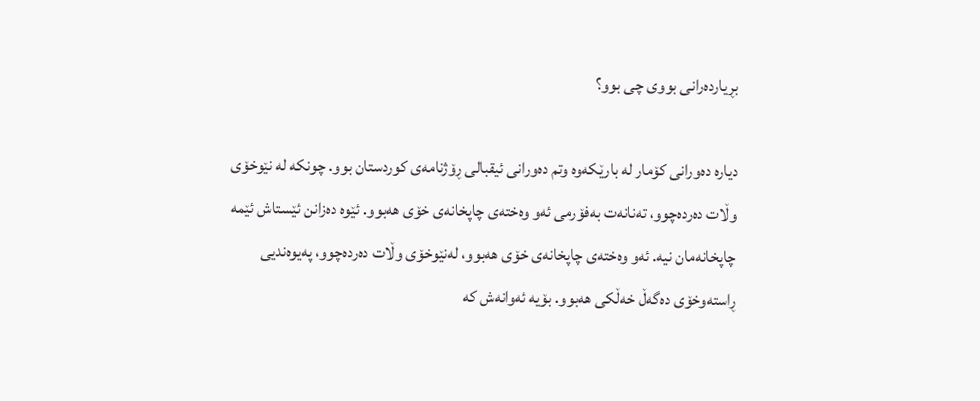بڕیاردەرانی بووی چی بوو؟

دیارە دەورانی کۆمار لە بارێکەوە وتم دەورانی ئیقبالی ڕۆژنامەی کوردستان بوو. چونکە لە نێوخۆی وڵات دەردەچوو، تەنانەت بەفۆرمی ئەو وەختەی چاپخانەی خۆی هەبوو. ئێوە دەزانن ئێستاش ئێمە چاپخانەمان نیە. ئەو وەختەی چاپخانەی خۆی هەبوو، لەنێوخۆی وڵات دەردەچوو، پەیوەندیی ڕاستەوخۆی دەگەڵ خەڵکی هەبوو. بۆیە ئەوانەش کە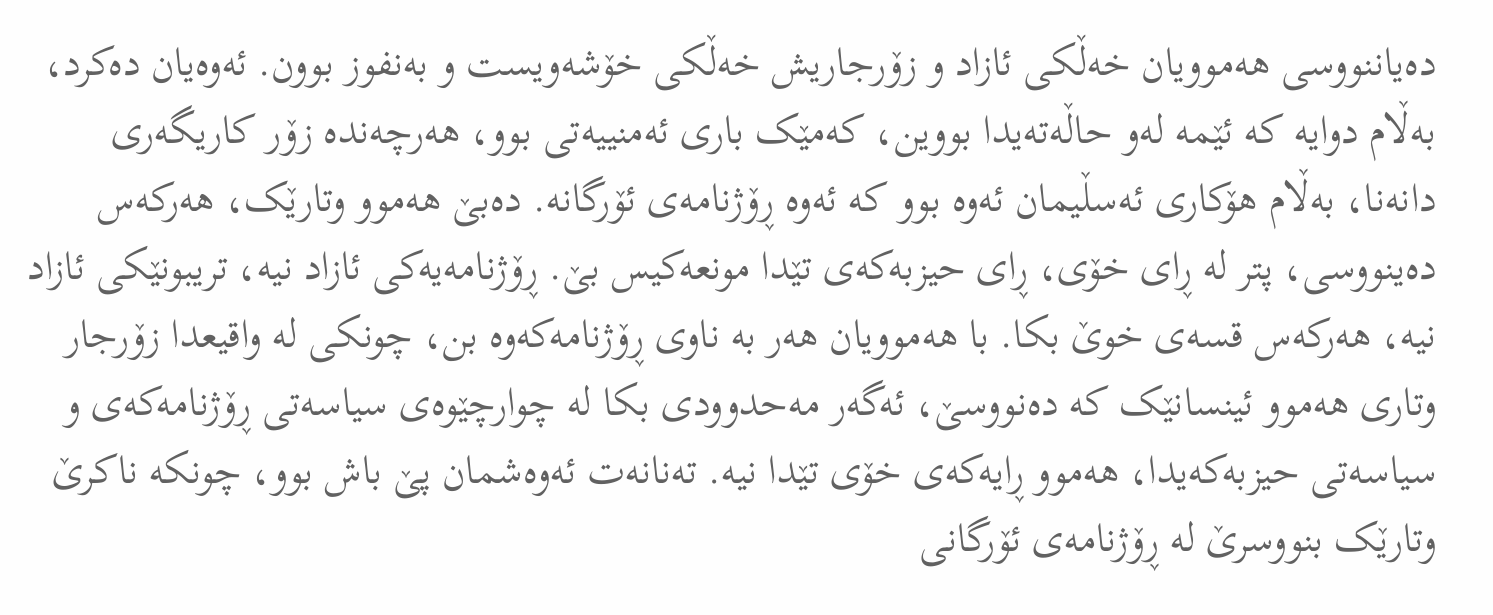دەیاننووسی هەموویان خەڵکی ئازاد و زۆرجاریش خەڵکی خۆشەویست و بەنفوز بوون. ئەوەیان دەکرد، بەڵام دوایە کە ئێمە لەو حاڵەتەیدا بووین، کەمێک باری ئەمنییەتی بوو، هەرچەندە زۆر کاریگەری دانەنا، بەڵام هۆکاری ئەسڵیمان ئەوە بوو کە ئەوە ڕۆژنامەی ئۆرگانە. دەبێ هەموو وتارێک، هەرکەس دەینووسی، پتر لە ڕای خۆی، ڕای حیزبەکەی تێدا مونعەکیس بێ. ڕۆژنامەیەکی ئازاد نیە، تریبونێکی ئازاد نیە، هەرکەس قسەی خوێ بکا. با هەموویان هەر بە ناوی ڕۆژنامەکەوە بن، چونکی لە واقیعدا زۆرجار وتاری هەموو ئینسانێک کە دەنووسێ، ئەگەر مەحدوودی بکا لە چوارچێوەی سیاسەتی ڕۆژنامەکەی و سیاسەتی حیزبەکەیدا، هەموو ڕایەکەی خۆی تێدا نیە. تەنانەت ئەوەشمان پێ باش بوو، چونکە ناکرێ وتارێک بنووسرێ لە ڕۆژنامەی ئۆرگانی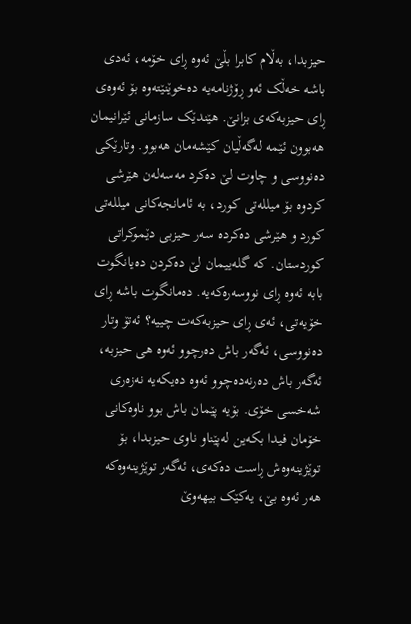حیزبدا، بەڵام کابرا بڵێ ئەوە ڕای خۆمە، ئەدی باشە خەڵک ئەو ڕۆژنامەیە دەخوێنێتەوە بۆ ئەوەی ڕای حیزبەکەی بزانێ. هێندێک سازمانی ئێرانیمان هەبوون ئێمە لەگەڵیان کێشەمان هەبوو. وتارێکی دەنووسی و چاوت لێ دەکرد مەسەلەن هێرشی کردوە بۆ میللەتی کورد، بە ئامانجەکانی میللەتی کورد و هێرشی دەکردە سەر حیزبی دێموکراتی کوردستان. کە گلەییمان لێ دەکردن دەیانگوت بابە ئەوە ڕای نووسەرەکەیە. دەمانگوت باشە ڕای خۆیەتی، ئەی ڕای حیزبەکەت چییە؟ ئەتۆ وتار دەنووسی، ئەگەر باش دەرچوو ئەوە هی حیزبە، ئەگەر باش دەرنەدەچوو ئەوە دەیکەیە نەزەری شەخسی خۆی. بۆیە پێمان باش بوو ناوەکانی خۆمان فیدا بکەین لەپێناو ناوی حیزبدا، بۆ توێژینەوەش ڕاست دەکەی، ئەگەر توێژینەوەکە هەر ئەوە بێ، یەکێک بیهەوێ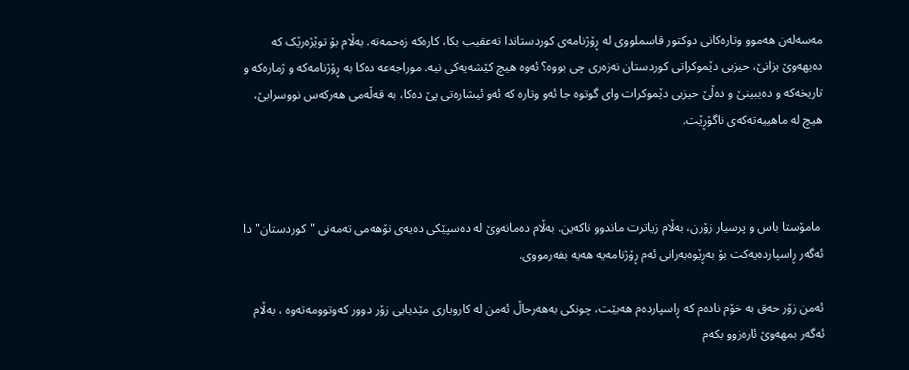مەسەلەن هەموو وتارەکانی دوکتور قاسملووی لە ڕۆژنامەی کوردستاندا تەعقیب بکا، کارەکە زەحمەتە. بەڵام بۆ توێژەرێک کە دەیهەوێ بزانێ، حیزبی دێموکراتی کوردستان نەزەری چی بووە؟ ئەوە هیچ کێشەیەکی نیە. موراجەعە دەکا بە ڕۆژنامەکە و ژمارەکە و تاریخەکە و دەیبینێ و دەڵێ حیزبی دێموکرات وای گوتوە جا ئەو وتارە کە ئەو ئیشارەتی پێ دەکا، بە قەڵەمی هەرکەس نووسرابێ، هیچ لە ماهییەتەکەی ناگۆڕێت.



 مامۆستا باس و پرسیار زۆرن، بەڵام زیاترت ماندوو ناکەین. بەڵام دەمانەوێ لە دەسپێکی دەیەی نۆهەمی تەمەنی "کوردستان"دا ئەگەر ڕاسپاردەیەکت بۆ بەڕێوەبەرانی ئەم ڕۆژنامەیە هەیە بفەرمووی.

ئەمن زۆر حەق بە خۆم نادەم کە ڕاسپاردەم هەبێت، چونکی بەهەرحاڵ ئەمن لە کاروباری مێدیایی زۆر دوور کەوتوومەتەوە ، بەڵام ئەگەر بمهەوێ ئارەزوو بکەم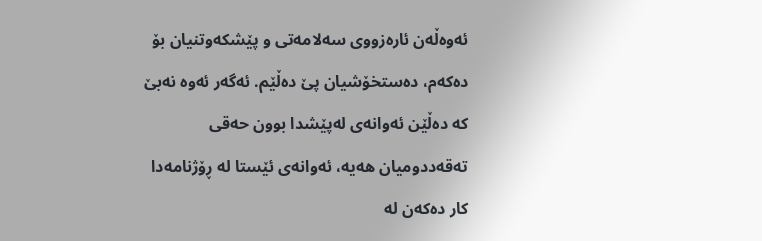ئەوەڵەن ئارەزووی سەلامەتی و پێشکەوتنیان بۆ دەکەم، دەستخۆشیان پێ دەڵێم. ئەگەر ئەوە نەبێ کە دەڵێن ئەوانەی لەپێشدا بوون حەقی تەقەددومیان هەیە، ئەوانەی ئێستا لە ڕۆژنامەدا کار دەکەن لە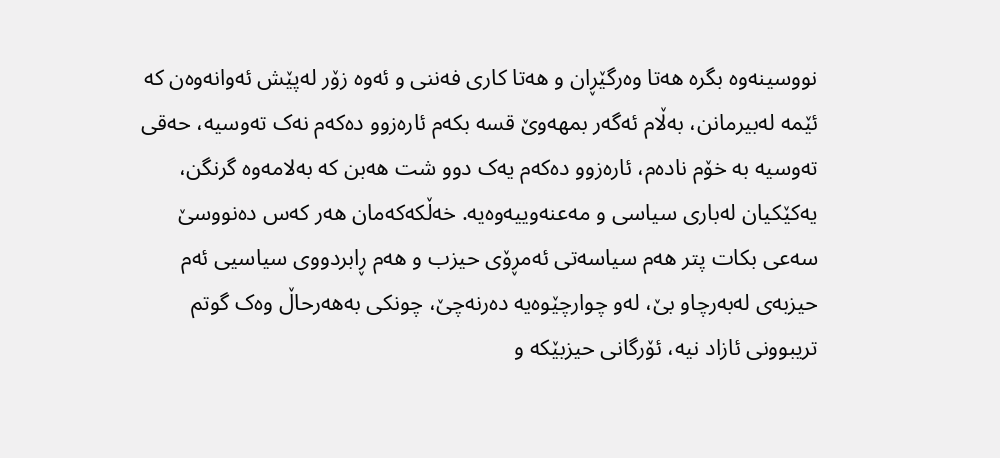نووسینەوە بگرە هەتا وەرگێڕان و هەتا کاری فەننی و ئەوە زۆر لەپێش ئەوانەوەن کە ئێمە لەبیرمانن، بەڵام ئەگەر بمهەوێ قسە بکەم ئارەزوو دەکەم نەک تەوسیە، حەقی تەوسیە بە خۆم نادەم، ئارەزوو دەکەم یەک دوو شت هەبن کە بەلامەوە گرنگن، یەکێکیان لەباری سیاسی و مەعنەوییەوەیە. خەڵکەکەمان هەر کەس دەنووسێ سەعی بکات پتر هەم سیاسەتی ئەمڕۆی حیزب و هەم ڕابردووی سیاسیی ئەم حیزبەی لەبەرچاو بێ، لەو چوارچێوەیە دەرنەچێ، چونکی بەهەرحاڵ وەک گوتم تریبوونی ئازاد نیە، ئۆرگانی حیزبێکە و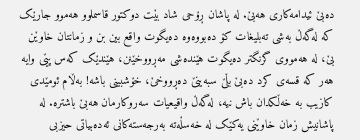دەبێ ئیدامەکاری هەبێ. لە پاشان ڕۆحی شاد بێت دوکتور قاسملوو هەموو جارێک کە لەگەڵ بەشی تەبلیغات کۆ دەبووەوە دەیگوت واقع بین بن و زمانتان خاوێن بێ، لە هەمووی گرنگتر دەیگوت هێندەشی مەڕووخێنن، هێندێک کەس پێی وایە هەر کە قسەی کرد دەبێ بڵێ سبەینێ دەڕووخێ، خۆشبینی باشە! بەڵام ئومێدی کازیب بە خەڵکدان باش نیە، لەگەڵ واقیعیات سەروکارمان هەبێ باشترە. لە پاشانیش زمان خاوێنی یەكێک لە خەسڵەتە بەرجەستەکانی ئەدەبیاتی حیزبی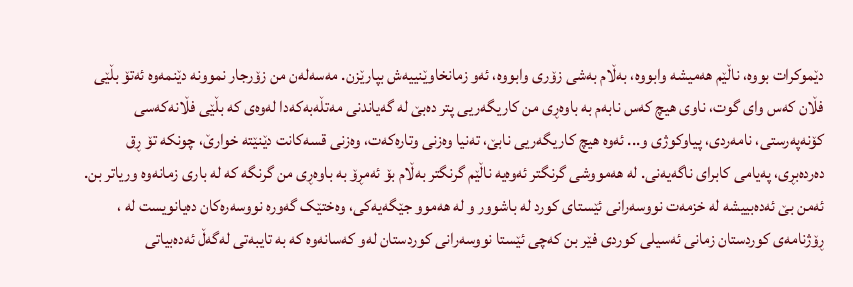دێموکرات بووە، ناڵێم هەمیشە وابووە، بەڵام بەشی زۆری وابووە، ئەو زمانخاوێنییەش بپارێزن. مەسەلەن من زۆرجار نموونە دێنمەوە ئەتۆ بڵێی فڵان کەس وای گوت، ناوی هیچ کەس نابەم بە باوەڕی من کاریگەریی پتر دەبێ لە گەیاندنی مەتڵەبەکەدا لەوەی کە بڵێی فڵانەکەسی کۆنەپەرستی، نامەردی، پیاوکوژی و... ئەوە هیچ کاریگەریی نابێ، تەنیا وەزنی وتارەکەت، وەزنی قسەکانت دێنێتە خوارێ، چونکە تۆ ڕق دەردەبڕی، پەیامی کابرای ناگەیەنی. لە هەمووشی گرنگتر ئەوەیە ناڵێم گرنگتر بەڵام بۆ ئەمڕۆ بە باوەڕی من گرنگە کە لە باری زمانەوە وریاتر بن. ئەمن بێ ئەدەبییشە لە خزمەت نووسەرانی ئێستای کورد لە باشوور و لە هەموو جێگەیەکی، وەختێک گەورە نووسەرەکان دەیانویست لە ، ڕۆژنامەی کوردستان زمانی ئەسیلی کوردی فێر بن کەچی ئێستا نووسەرانی کوردستان لەو کەسانەوە کە بە تایبەتی لەگەڵ ئەدەبیاتی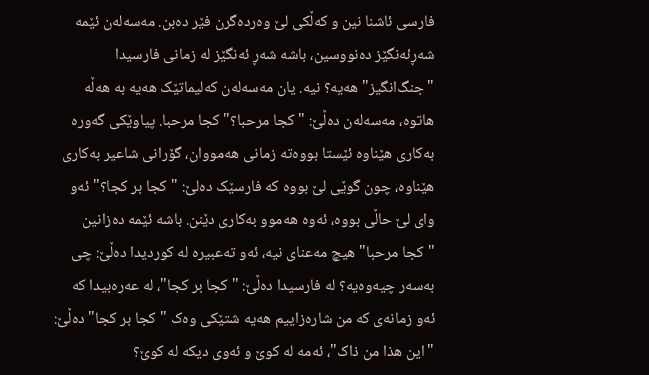فارسی ئاشنا نین و کەڵکی لێ وەردەگرن فێر دەبن. مەسەلەن ئێمە شەڕئەنگێز دەنووسین، باشە شەڕ ئەنگێز لە زمانی فارسیدا "جنگ‌انگیز" هەیە؟ نیە. یان مەسەلەن کەلیماتێک هەیە بە هەڵە هاتوە، مەسەلەن دەڵێ: "کجا مرحبا؟" کجا مرحبا. پیاوێکی گەورە بەکاری هێناوە ئێستا بووەتە زمانی هەمووان، گۆرانی شاعیر بەکاری هێناوە، چون گوێی لێ بووە کە فارسێک دەلێ: "کجا بر کجا؟" ئەو وای لێ حاڵی بووە، ئەوە هەموو بەکاری دێنن. باشە ئێمە دەزانین "کجا مرحبا" هیچ مەعنای نیە، ئەو تەعبیرە لە کوردیدا دەڵێ: چی بەسەر چیەوەیە؟ لە فارسیدا دەڵێ: "کجا بر کجا"، لە عەرەبیدا کە ئەو زمانەی کە من شارەزاییم هەیە شتێکی وەک "کجا بر کجا" دەڵێ: "این هذا من ذاک"، ئەمە لە کوێ و ئەوی دیکە لە کوێ؟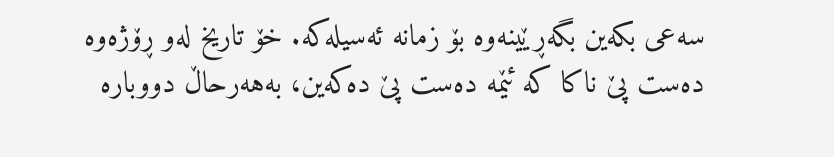سەعی بکەین بگەڕێینەوە بۆ زمانە ئەسیلەکە. خۆ تاریخ لەو ڕۆژەوە دەست پێ ناکا کە ئێمە دەست پێ دەکەین، بەهەرحاڵ دووبارە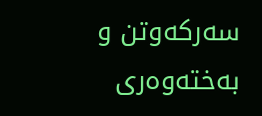سەرکەوتن و بەختەوەری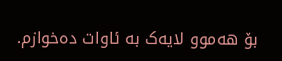بۆ هەموو لایەک بە ئاوات دەخوازم.